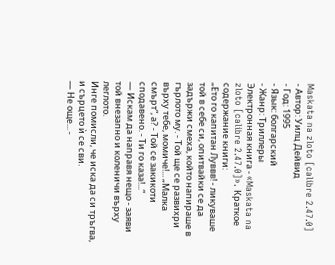Maskata na zloto [calibre 2.47.0]
- Автор: Уилц Дейвид
- Год: 1995
- Язык: болгарский
- Жанр: Триллеры
Электронная книга - «Maskata na zloto [calibre 2.47.0]». Краткое содержание книги:
„Ето го капитан Луввв! - ликуваше той в себе си, опитвайки се да задържи смеха, който напираше в гърлото му. - Той ще се развихри върху тебе, момиче!... „Малка смърт“, а? - Той се закикоти сподавено. - Ти го каза!...“
— Искам да направя нещо - заяви той внезапно и коленичи върху леглото.
Инге помисли, че иска да си тръгва, и сърцето ѝ се сви.
— Не още... -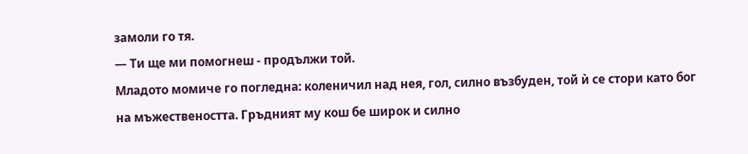замоли го тя.
— Ти ще ми помогнеш - продължи той.
Младото момиче го погледна: коленичил над нея, гол, силно възбуден, той ѝ се стори като бог на мъжествеността. Гръдният му кош бе широк и силно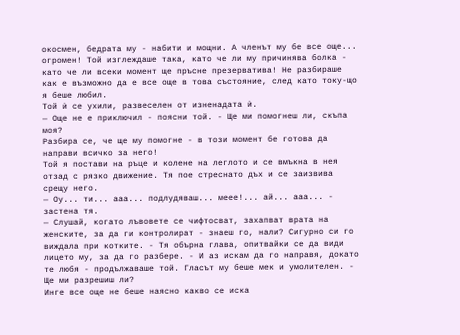окосмен, бедрата му - набити и мощни. А членът му бе все още... огромен! Той изглеждаше така, като че ли му причинява болка - като че ли всеки момент ще пръсне презерватива! Не разбираше как е възможно да е все още в това състояние, след като току-що я беше любил.
Той ѝ се ухили, развеселен от изненадата ѝ.
— Още не е приключил - поясни той. - Ще ми помогнеш ли, скъпа моя?
Разбира се, че ще му помогне - в този момент бе готова да направи всичко за него!
Той я постави на ръце и колене на леглото и се вмъкна в нея отзад с рязко движение. Тя пое стреснато дъх и се заизвива срещу него.
— Оу... ти... ааа... подлудяваш... меее!... ай... ааа... - застена тя.
— Слушай, когато лъвовете се чифтосват, захапват врата на женските, за да ги контролират - знаеш го, нали? Сигурно си го виждала при котките. - Тя обърна глава, опитвайки се да види лицето му, за да го разбере. - И аз искам да го направя, докато те любя - продължаваше той. Гласът му беше мек и умолителен. - Ще ми разрешиш ли?
Инге все още не беше наясно какво се иска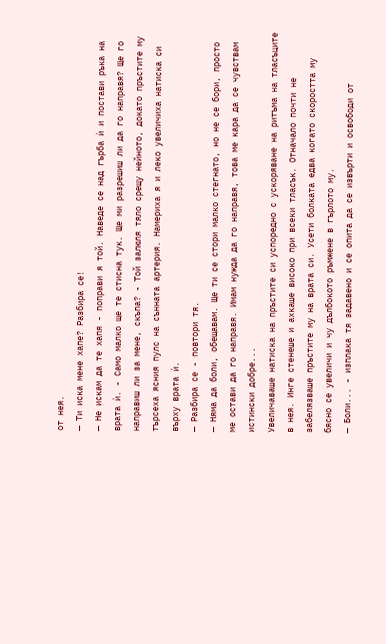от нея.
— Ти иска мене хапе? Разбира се!
— Не искам да те хапя - поправи я той. Наведе се над гърба ѝ и постави ръка на врата ѝ. - Само малко ще те стисна тук. Ще ми разрешиш ли да го направя? Ще го направиш ли за мене, скъпа? - Той залюля тяло срещу нейното, докато пръстите му търсеха ясния пулс на сънната артерия. Намериха я и леко увеличиха натиска си върху врата ѝ.
— Разбира се - повтори тя.
— Няма да боли, обещавам. Ще ти се стори малко стегнато, но не се бори, просто ме остави да го направя. Имам нужда да го направя, това ме кара да се чувствам истински добре...
Увеличаваше натиска на пръстите си успоредно с ускоряване на ритъма на тласъците в нея. Инге стенеше и ахкаше високо при всеки тласък. Отначало почти не забелязваше пръстите му на врата си. Усети болката едва когато скоростта му бясно се увеличи и чу дълбокото ръмжене в гърлото му.
— Боли... - изплака тя задавено и се опита да се извърти и освободи от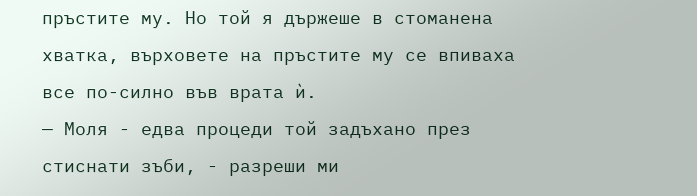пръстите му. Но той я държеше в стоманена хватка, върховете на пръстите му се впиваха все по-силно във врата ѝ.
— Моля - едва процеди той задъхано през стиснати зъби, - разреши ми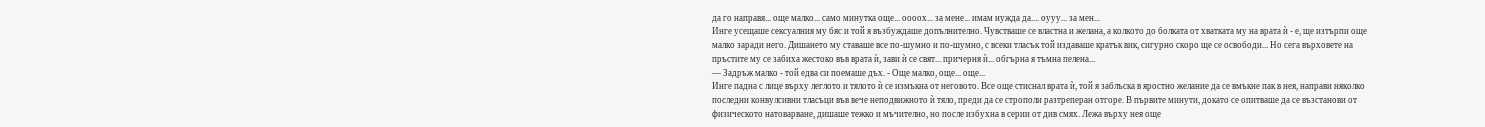да го направя... още малко... само минутка още... оооох... за мене... имам нужда да.... оууу... за мен...
Инге усещаше сексуалния му бяс и той я възбуждаше допълнително. Чувстваше се властна и желана, а колкото до болката от хватката му на врата ѝ - е, ще изтърпи още малко заради него. Дишането му ставаше все по-шумно и по-шумно, с всеки тласък той издаваше кратък вик, сигурно скоро ще се освободи... Но cегa върховете на пръстите му се забиха жестоко във врата ѝ, зави ѝ се свят... причерня ѝ... обгърна я тъмна пелена...
— Задръж малко - той едва си поемаше дъх. - Още малко, още... още...
Инге падна с лице върху леглото и тялото ѝ се измъкна от неговото. Все още стиснал врата ѝ, той я заблъска в яростно желание да се вмъкне пак в нея, направи няколко последни конвулсивни тласъци във вече неподвижното ѝ тяло, преди да се строполи разтреперан отгоре. В първите минути, докато се опитваше да се възстанови от физическото натоварване, дишаше тежко и мъчително, но после избухна в серии от див смях. Лежа върху нея още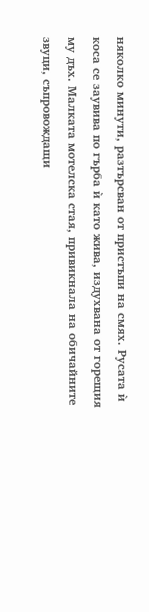няколко минути, разтърсван от пристъпи на смях. Русата ѝ коса се заувива по гърба ѝ като жива, издухвана от горещия му дъх. Малката мотелска стая, привикнала на обичайните звуци, съпровождащи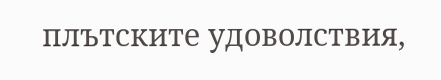плътските удоволствия,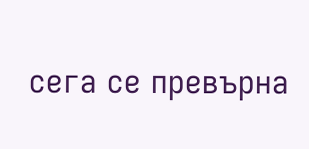сега се превърна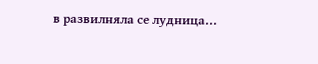в развилняла се лудница...